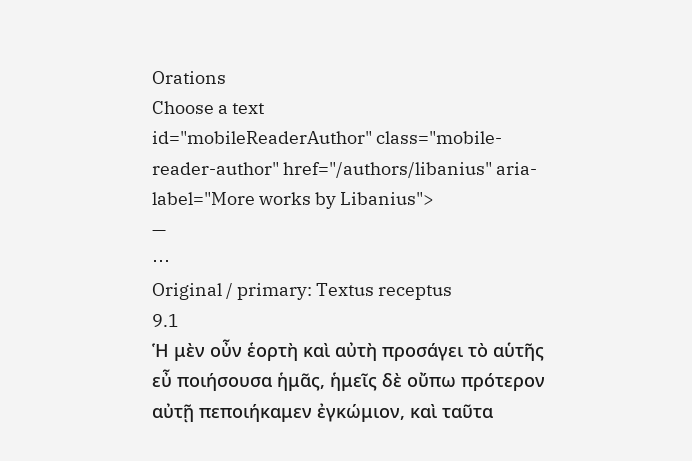Orations
Choose a text
id="mobileReaderAuthor" class="mobile-reader-author" href="/authors/libanius" aria-label="More works by Libanius">
—
⋯
Original / primary: Textus receptus
9.1
Ἡ μὲν οὖν ἑορτὴ καὶ αὐτὴ προσάγει τὸ αὑτῆς εὖ ποιήσουσα ἡμᾶς, ἡμεῖς δὲ οὔπω πρότερον αὐτῇ πεποιήκαμεν ἐγκώμιον, καὶ ταῦτα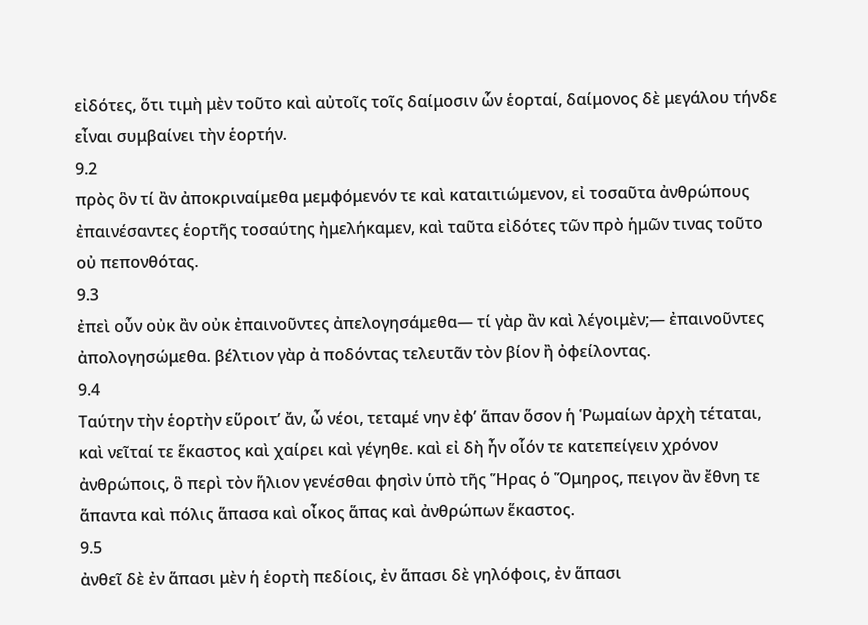εἰδότες, ὅτι τιμὴ μὲν τοῦτο καὶ αὐτοῖς τοῖς δαίμοσιν ὧν ἑορταί, δαίμονος δὲ μεγάλου τήνδε εἶναι συμβαίνει τὴν ἑορτήν.
9.2
πρὸς ὃν τί ἂν ἀποκριναίμεθα μεμφόμενόν τε καὶ καταιτιώμενον, εἰ τοσαῦτα ἀνθρώπους ἐπαινέσαντες ἑορτῆς τοσαύτης ἠμελήκαμεν, καὶ ταῦτα εἰδότες τῶν πρὸ ἡμῶν τινας τοῦτο οὐ πεπονθότας.
9.3
ἐπεὶ οὖν οὐκ ἂν οὐκ ἐπαινοῦντες ἀπελογησάμεθα— τί γὰρ ἂν καὶ λέγοιμὲν;— ἐπαινοῦντες ἀπολογησώμεθα. βέλτιον γὰρ ἀ ποδόντας τελευτᾶν τὸν βίον ἢ ὀφείλοντας.
9.4
Ταύτην τὴν ἑορτὴν εὕροιτ’ ἄν, ὦ νέοι, τεταμέ νην ἐφ’ ἅπαν ὅσον ἡ Ῥωμαίων ἀρχὴ τέταται, καὶ νεῖταί τε ἕκαστος καὶ χαίρει καὶ γέγηθε. καὶ εἰ δὴ ἦν οἷόν τε κατεπείγειν χρόνον ἀνθρώποις, ὃ περὶ τὸν ἥλιον γενέσθαι φησὶν ὑπὸ τῆς Ἥρας ὁ Ὅμηρος, πειγον ἂν ἔθνη τε ἅπαντα καὶ πόλις ἅπασα καὶ οἶκος ἅπας καὶ ἀνθρώπων ἕκαστος.
9.5
ἀνθεῖ δὲ ἐν ἅπασι μὲν ἡ ἑορτὴ πεδίοις, ἐν ἅπασι δὲ γηλόφοις, ἐν ἅπασι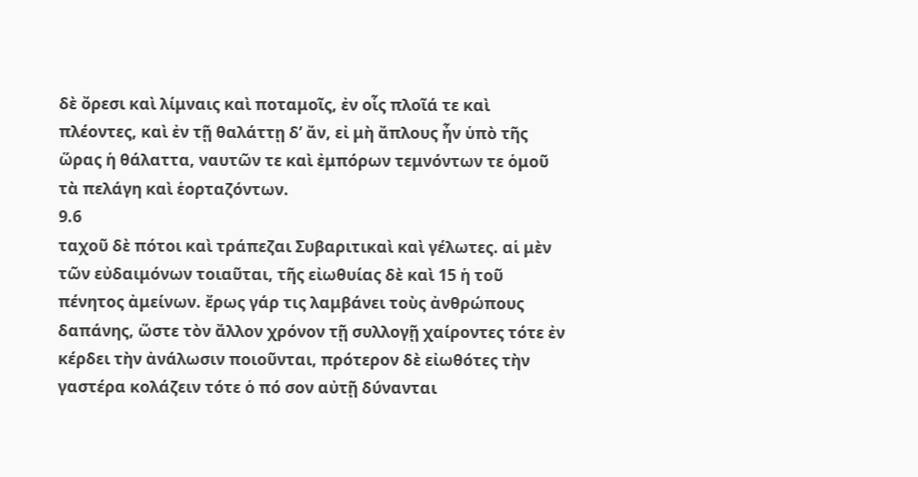δὲ ὄρεσι καὶ λίμναις καὶ ποταμοῖς, ἐν οἷς πλοῖά τε καὶ πλέοντες, καὶ ἐν τῇ θαλάττῃ δ’ ἄν, εἰ μὴ ἄπλους ἦν ὑπὸ τῆς ὥρας ἡ θάλαττα, ναυτῶν τε καὶ ἐμπόρων τεμνόντων τε ὁμοῦ τὰ πελάγη καὶ ἑορταζόντων.
9.6
ταχοῦ δὲ πότοι καὶ τράπεζαι Συβαριτικαὶ καὶ γέλωτες. αἱ μὲν τῶν εὐδαιμόνων τοιαῦται, τῆς εἰωθυίας δὲ καὶ 15 ἡ τοῦ πένητος ἀμείνων. ἔρως γάρ τις λαμβάνει τοὺς ἀνθρώπους δαπάνης, ὥστε τὸν ἄλλον χρόνον τῇ συλλογῇ χαίροντες τότε ἐν κέρδει τὴν ἀνάλωσιν ποιοῦνται, πρότερον δὲ εἰωθότες τὴν γαστέρα κολάζειν τότε ὁ πό σον αὐτῇ δύνανται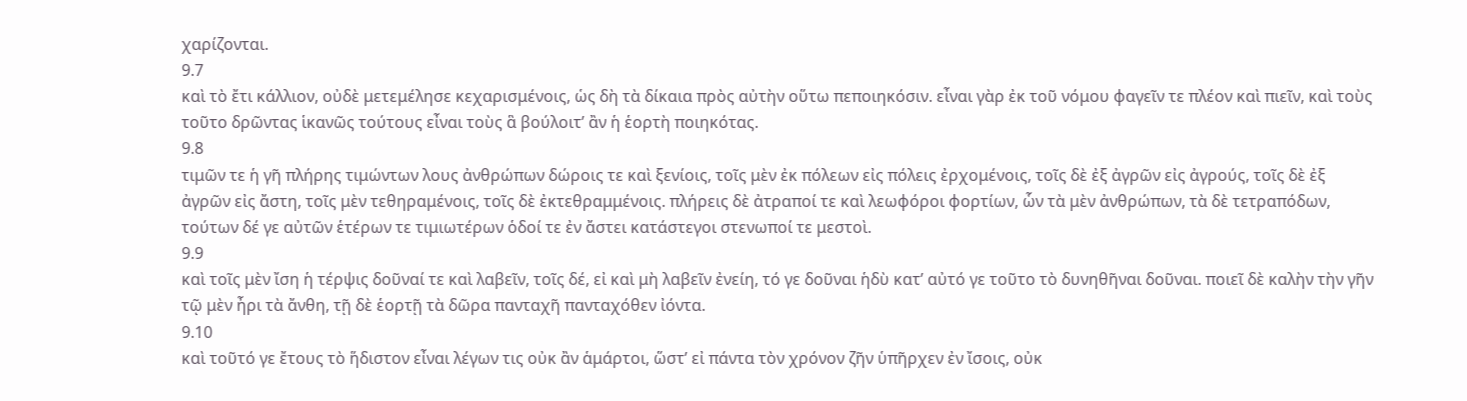χαρίζονται.
9.7
καὶ τὸ ἔτι κάλλιον, οὐδὲ μετεμέλησε κεχαρισμένοις, ὡς δὴ τὰ δίκαια πρὸς αὐτὴν οὕτω πεποιηκόσιν. εἶναι γὰρ ἐκ τοῦ νόμου φαγεῖν τε πλέον καὶ πιεῖν, καὶ τοὺς τοῦτο δρῶντας ἱκανῶς τούτους εἶναι τοὺς ἃ βούλοιτ’ ἂν ἡ ἑορτὴ ποιηκότας.
9.8
τιμῶν τε ἡ γῆ πλήρης τιμώντων λους ἀνθρώπων δώροις τε καὶ ξενίοις, τοῖς μὲν ἐκ πόλεων εἰς πόλεις ἐρχομένοις, τοῖς δὲ ἐξ ἀγρῶν εἰς ἀγρούς, τοῖς δὲ ἐξ ἀγρῶν εἰς ἄστη, τοῖς μὲν τεθηραμένοις, τοῖς δὲ ἐκτεθραμμένοις. πλήρεις δὲ ἀτραποί τε καὶ λεωφόροι φορτίων, ὧν τὰ μὲν ἀνθρώπων, τὰ δὲ τετραπόδων, τούτων δέ γε αὐτῶν ἑτέρων τε τιμιωτέρων ὁδοί τε ἐν ἄστει κατάστεγοι στενωποί τε μεστοὶ.
9.9
καὶ τοῖς μὲν ἴση ἡ τέρψις δοῦναί τε καὶ λαβεῖν, τοῖς δέ, εἰ καὶ μὴ λαβεῖν ἐνείη, τό γε δοῦναι ἡδὺ κατ’ αὐτό γε τοῦτο τὸ δυνηθῆναι δοῦναι. ποιεῖ δὲ καλὴν τὴν γῆν τῷ μὲν ἦρι τὰ ἄνθη, τῇ δὲ ἑορτῇ τὰ δῶρα πανταχῆ πανταχόθεν ἰόντα.
9.10
καὶ τοῦτό γε ἔτους τὸ ἥδιστον εἶναι λέγων τις οὐκ ἂν ἁμάρτοι, ὥστ’ εἰ πάντα τὸν χρόνον ζῆν ὑπῆρχεν ἐν ἴσοις, οὐκ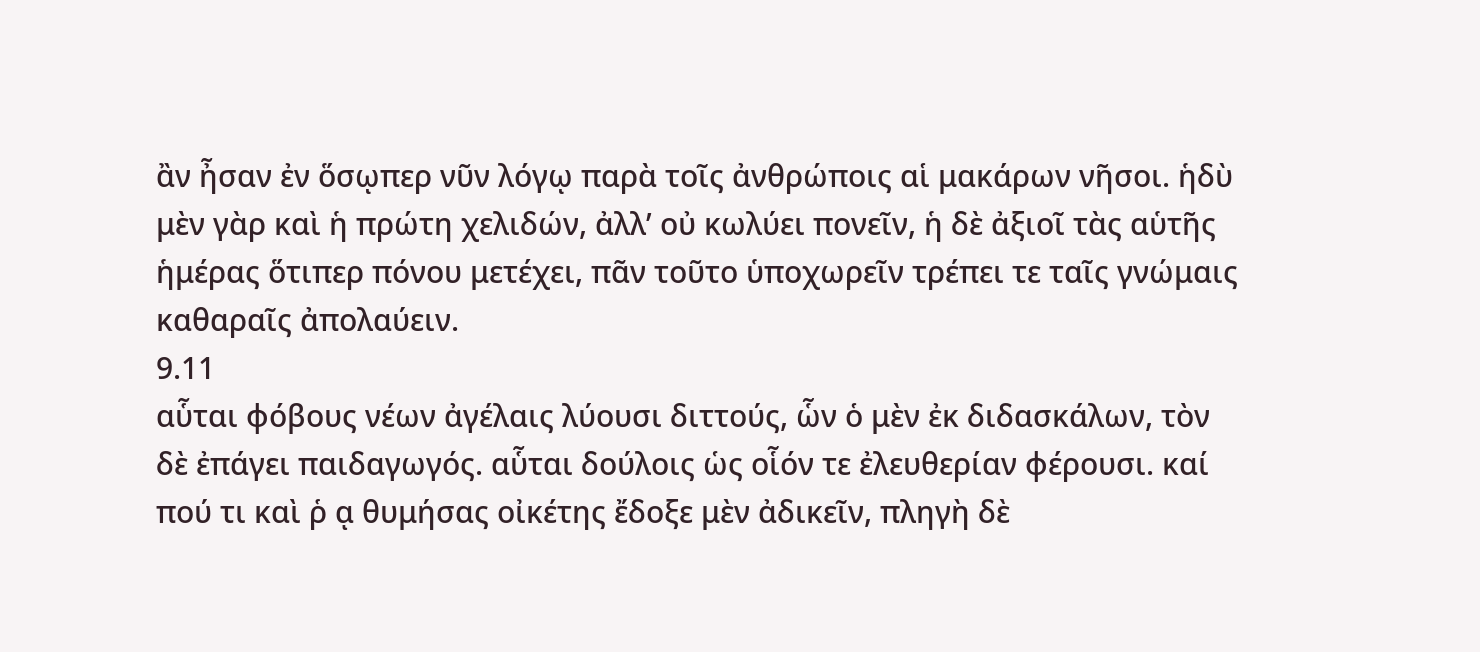ἂν ἦσαν ἐν ὅσῳπερ νῦν λόγῳ παρὰ τοῖς ἀνθρώποις αἱ μακάρων νῆσοι. ἡδὺ μὲν γὰρ καὶ ἡ πρώτη χελιδών, ἀλλ’ οὐ κωλύει πονεῖν, ἡ δὲ ἀξιοῖ τὰς αὑτῆς ἡμέρας ὅτιπερ πόνου μετέχει, πᾶν τοῦτο ὑποχωρεῖν τρέπει τε ταῖς γνώμαις καθαραῖς ἀπολαύειν.
9.11
αὗται φόβους νέων ἀγέλαις λύουσι διττούς, ὧν ὁ μὲν ἐκ διδασκάλων, τὸν δὲ ἐπάγει παιδαγωγός. αὗται δούλοις ὡς οἷόν τε ἐλευθερίαν φέρουσι. καί πού τι καὶ ῥ ᾳ θυμήσας οἰκέτης ἔδοξε μὲν ἀδικεῖν, πληγὴ δὲ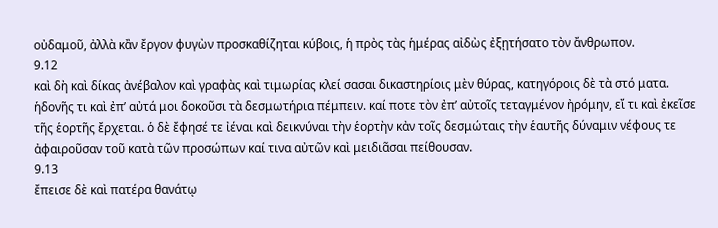οὐδαμοῦ, ἀλλὰ κἂν ἔργον φυγὼν προσκαθίζηται κύβοις, ἡ πρὸς τὰς ἡμέρας αἰδὼς ἐξῃτήσατο τὸν ἄνθρωπον.
9.12
καὶ δὴ καὶ δίκας ἀνέβαλον καὶ γραφὰς καὶ τιμωρίας κλεί σασαι δικαστηρίοις μὲν θύρας, κατηγόροις δὲ τὰ στό ματα. ἡδονῆς τι καὶ ἐπ’ αὐτά μοι δοκοῦσι τὰ δεσμωτήρια πέμπειν. καί ποτε τὸν ἐπ’ αὐτοῖς τεταγμένον ἠρόμην, εἴ τι καὶ ἐκεῖσε τῆς ἑορτῆς ἔρχεται. ὁ δὲ ἔφησέ τε ἰέναι καὶ δεικνύναι τὴν ἑορτὴν κἀν τοῖς δεσμώταις τὴν ἑαυτῆς δύναμιν νέφους τε ἀφαιροῦσαν τοῦ κατὰ τῶν προσώπων καί τινα αὐτῶν καὶ μειδιᾶσαι πείθουσαν.
9.13
ἔπεισε δὲ καὶ πατέρα θανάτῳ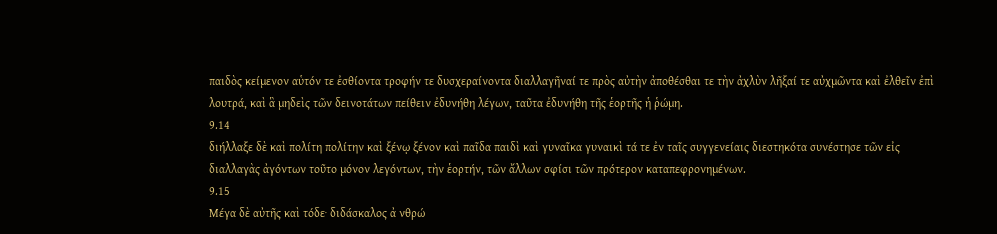παιδὸς κείμενον αὑτόν τε ἐσθίοντα τροφήν τε δυσχεραίνοντα διαλλαγῆναί τε πρὸς αὐτὴν ἀποθέσθαι τε τὴν ἀχλὺν λῆξαί τε αὐχμῶντα καὶ ἐλθεῖν ἐπὶ λουτρά, καὶ ἃ μηδεὶς τῶν δεινοτάτων πείθειν ἐδυνήθη λέγων, ταῦτα ἐδυνήθη τῆς ἑορτῆς ἡ ῥώμη.
9.14
διήλλαξε δὲ καὶ πολίτη πολίτην καὶ ξένῳ ξένον καὶ παῖδα παιδὶ καὶ γυναῖκα γυναικὶ τά τε ἐν ταῖς συγγενείαις διεστηκότα συνέστησε τῶν εἰς διαλλαγὰς ἀγόντων τοῦτο μόνον λεγόντων, τὴν ἑορτήν, τῶν ἄλλων σφίσι τῶν πρότερον καταπεφρονημένων.
9.15
Μέγα δὲ αὐτῆς καὶ τόδε· διδάσκαλος ἀ νθρώ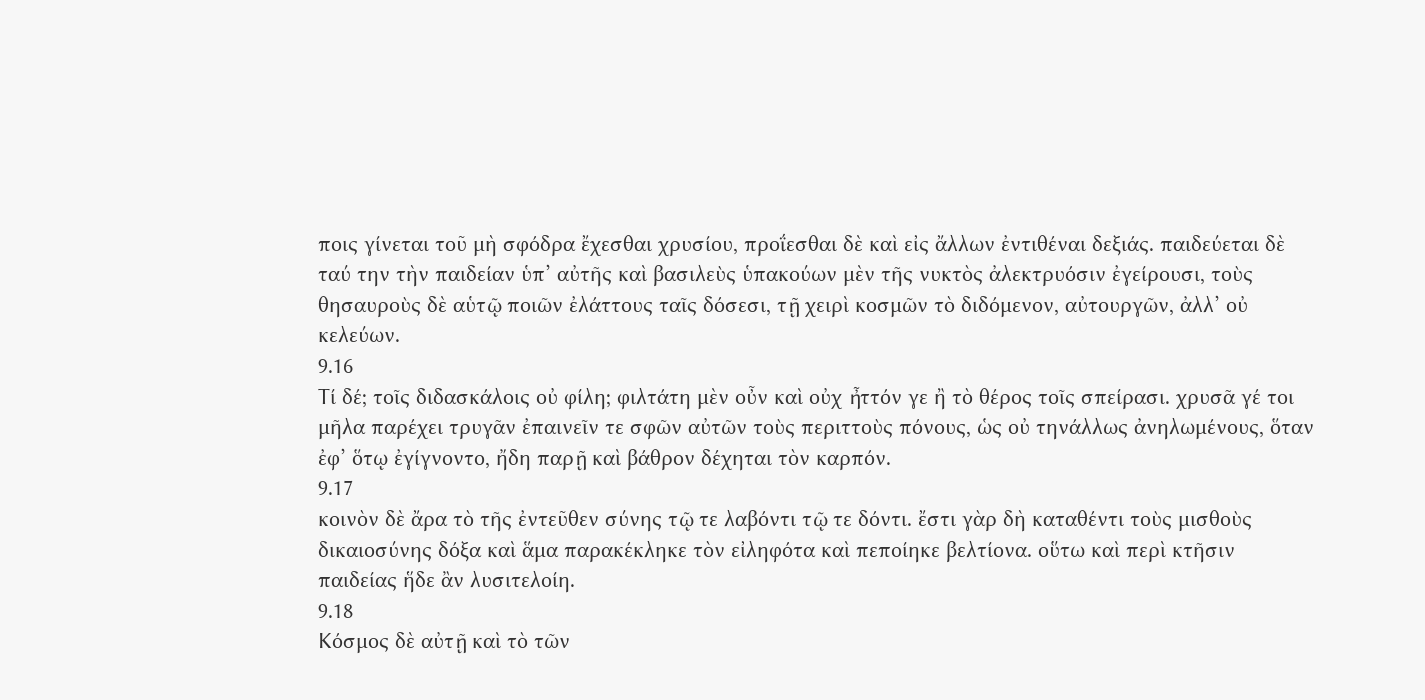ποις γίνεται τοῦ μὴ σφόδρα ἔχεσθαι χρυσίου, προΐεσθαι δὲ καὶ εἰς ἄλλων ἐντιθέναι δεξιάς. παιδεύεται δὲ ταύ την τὴν παιδείαν ὑπ’ αὐτῆς καὶ βασιλεὺς ὑπακούων μὲν τῆς νυκτὸς ἀλεκτρυόσιν ἐγείρουσι, τοὺς θησαυροὺς δὲ αὑτῷ ποιῶν ἐλάττους ταῖς δόσεσι, τῇ χειρὶ κοσμῶν τὸ διδόμενον, αὐτουργῶν, ἀλλ’ οὐ κελεύων.
9.16
Τί δέ; τοῖς διδασκάλοις οὐ φίλη; φιλτάτη μὲν οὖν καὶ οὐχ ἦττόν γε ἢ τὸ θέρος τοῖς σπείρασι. χρυσᾶ γέ τοι μῆλα παρέχει τρυγᾶν ἐπαινεῖν τε σφῶν αὐτῶν τοὺς περιττοὺς πόνους, ὡς οὐ τηνάλλως ἀνηλωμένους, ὅταν ἐφ’ ὅτῳ ἐγίγνοντο, ἤδη παρῇ καὶ βάθρον δέχηται τὸν καρπόν.
9.17
κοινὸν δὲ ἄρα τὸ τῆς ἐντεῦθεν σύνης τῷ τε λαβόντι τῷ τε δόντι. ἔστι γὰρ δὴ καταθέντι τοὺς μισθοὺς δικαιοσύνης δόξα καὶ ἅμα παρακέκληκε τὸν εἰληφότα καὶ πεποίηκε βελτίονα. οὕτω καὶ περὶ κτῆσιν παιδείας ἥδε ἂν λυσιτελοίη.
9.18
Κόσμος δὲ αὐτῇ καὶ τὸ τῶν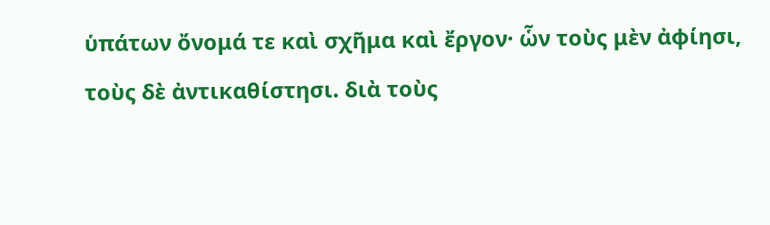ὑπάτων ὄνομά τε καὶ σχῆμα καὶ ἔργον· ὧν τοὺς μὲν ἀφίησι, τοὺς δὲ ἀντικαθίστησι. διὰ τοὺς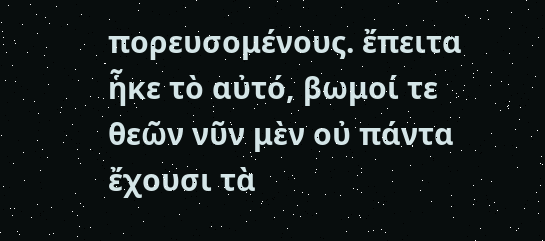πορευσομένους. ἔπειτα ἧκε τὸ αὐτό, βωμοί τε θεῶν νῦν μὲν οὐ πάντα ἔχουσι τὰ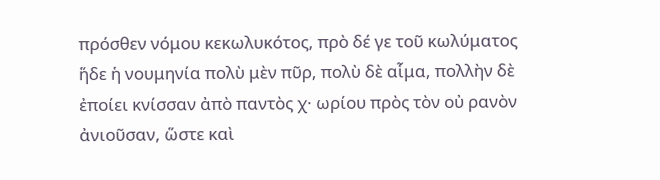πρόσθεν νόμου κεκωλυκότος, πρὸ δέ γε τοῦ κωλύματος ἥδε ἡ νουμηνία πολὺ μὲν πῦρ, πολὺ δὲ αἷμα, πολλὴν δὲ ἐποίει κνίσσαν ἀπὸ παντὸς χ· ωρίου πρὸς τὸν οὐ ρανὸν ἀνιοῦσαν, ὥστε καὶ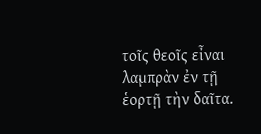τοῖς θεοῖς εἶναι λαμπρὰν ἐν τῇ ἑορτῇ τὴν δαῖτα.